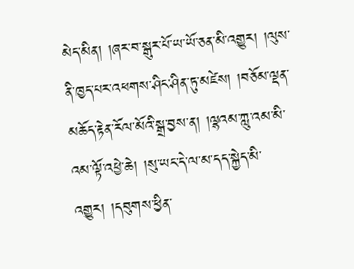མེད་མིན། །ཞར་བ་སྒུར་པོ་ཡ་ཡོ་ཅན་མི་འགྱུར། །ལུས་ནི་ཁྱད་པར་འཕགས་ཤིང་ཤིན་ཏུ་མཛེས། །བཅོམ་ལྡན་མཆོད་རྟེན་རོལ་མོའི་སྒྲ་བྱས་ན། །ལྷའམ་ཀླུ་འམ་མི་འམ་ལྟོ་འཕྱེ་ཆེ། །སུ་ཡང་དེ་ལ་མ་དད་སྐྱེད་མི་འགྱུར། །དབུགས་ཕྱིན་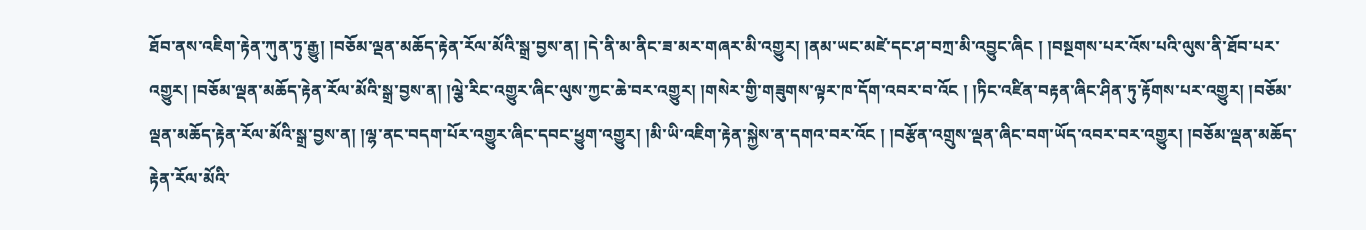ཐོབ་ནས་འཇིག་རྟེན་ཀུན་ཏུ་རྒྱུ། །བཅོམ་ལྡན་མཆོད་རྟེན་རོལ་མོའི་སྒྲ་བྱས་ན། །དེ་ནི་མ་ནིང་ཟ་མར་གཞར་མི་འགྱུར། །ནམ་ཡང་མཛེ་དང་ཤ་བཀྲ་མི་འབྱུང་ཞིང ། །བསྔགས་པར་འོས་པའི་ལུས་ནི་ཐོབ་པར་འགྱུར། །བཅོམ་ལྡན་མཆོད་རྟེན་རོལ་མོའི་སྒྲ་བྱས་ན། །ལྕེ་རིང་འགྱུར་ཞིང་ལུས་ཀྱང་ཆེ་བར་འགྱུར། །གསེར་གྱི་གཟུགས་ལྟར་ཁ་དོག་འབར་བ་འོང ། །ཏིང་འཛིན་བརྟན་ཞིང་ཤིན་ཏུ་རྟོགས་པར་འགྱུར། །བཅོམ་ལྡན་མཆོད་རྟེན་རོལ་མོའི་སྒྲ་བྱས་ན། །ལྷ་ནང་བདག་པོར་འགྱུར་ཞིང་དབང་ཕྱུག་འགྱུར། །མི་ཡི་འཇིག་རྟེན་སྐྱེས་ན་དགའ་བར་འོང ། །བརྩོན་འགྲུས་ལྡན་ཞིང་བག་ཡོད་འབར་བར་འགྱུར། །བཅོམ་ལྡན་མཆོད་རྟེན་རོལ་མོའི་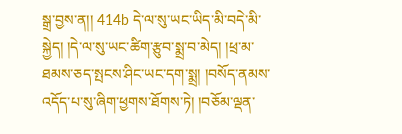སྒྲ་བྱས་ན།། 414b དེ་ལ་སུ་ཡང་ཡིད་མི་བདེ་མི་སྐྱེད། །དེ་ལ་སུ་ཡང་ཚིག་རྩུབ་སྨྲ་བ་མེད། །ཕྲ་མ་ཐམས་ཅད་སྤངས་ཤིང་ཡང་དག་སྨྲ། །བསོད་ནམས་འདོད་པ་སུ་ཞིག་ཕྱགས་ཐོགས་ཏེ། །བཅོམ་ལྡན་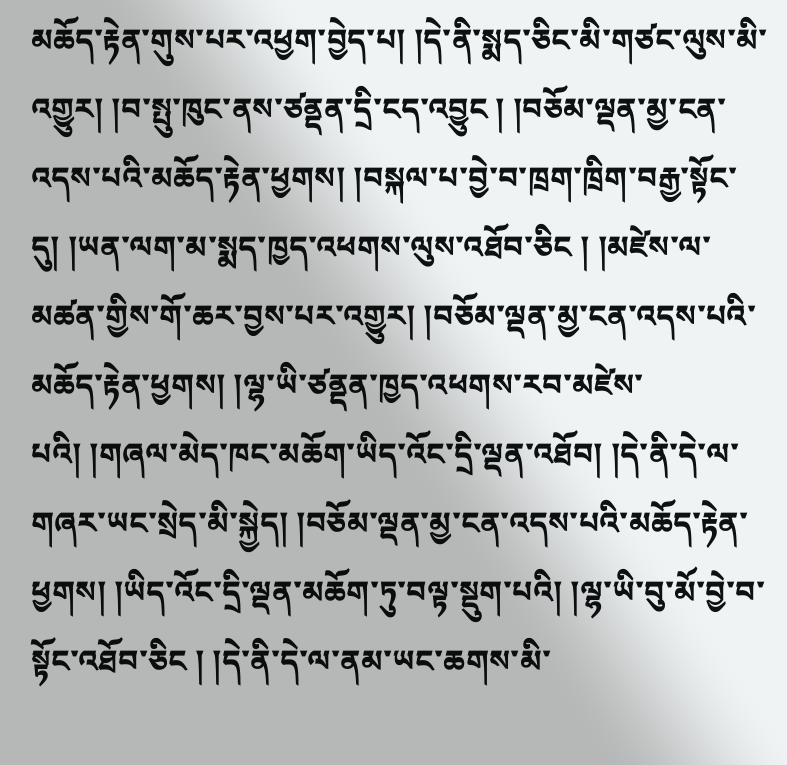མཆོད་རྟེན་གུས་པར་འཕྱག་བྱེད་པ། །དེ་ནི་སྨད་ཅིང་མི་གཙང་ལུས་མི་འགྱུར། །བ་སྤུ་ཁུང་ནས་ཙནྡན་དྲི་ངད་འབྱུང ། །བཅོམ་ལྡན་མྱ་ངན་འདས་པའི་མཆོད་རྟེན་ཕྱགས། །བསྐལ་པ་བྱེ་བ་ཁྲག་ཁྲིག་བརྒྱ་སྟོང་དུ། །ཡན་ལག་མ་སྨད་ཁྱད་འཕགས་ལུས་འཐོབ་ཅིང ། །མཛེས་ལ་མཚན་གྱིས་གོ་ཆར་བྱས་པར་འགྱུར། །བཅོམ་ལྡན་མྱ་ངན་འདས་པའི་མཆོད་རྟེན་ཕྱགས། །ལྷ་ཡི་ཙནྡན་ཁྱད་འཕགས་རབ་མཛེས་པའི། །གཞལ་མེད་ཁང་མཆོག་ཡིད་འོང་དྲི་ལྡན་འཐོབ། །དེ་ནི་དེ་ལ་གཞར་ཡང་སྲེད་མི་སྐྱེད། །བཅོམ་ལྡན་མྱ་ངན་འདས་པའི་མཆོད་རྟེན་ཕྱགས། །ཡིད་འོང་དྲི་ལྡན་མཆོག་ཏུ་བལྟ་སྡུག་པའི། །ལྷ་ཡི་བུ་མོ་བྱེ་བ་སྟོང་འཐོབ་ཅིང ། །དེ་ནི་དེ་ལ་ནམ་ཡང་ཆགས་མི་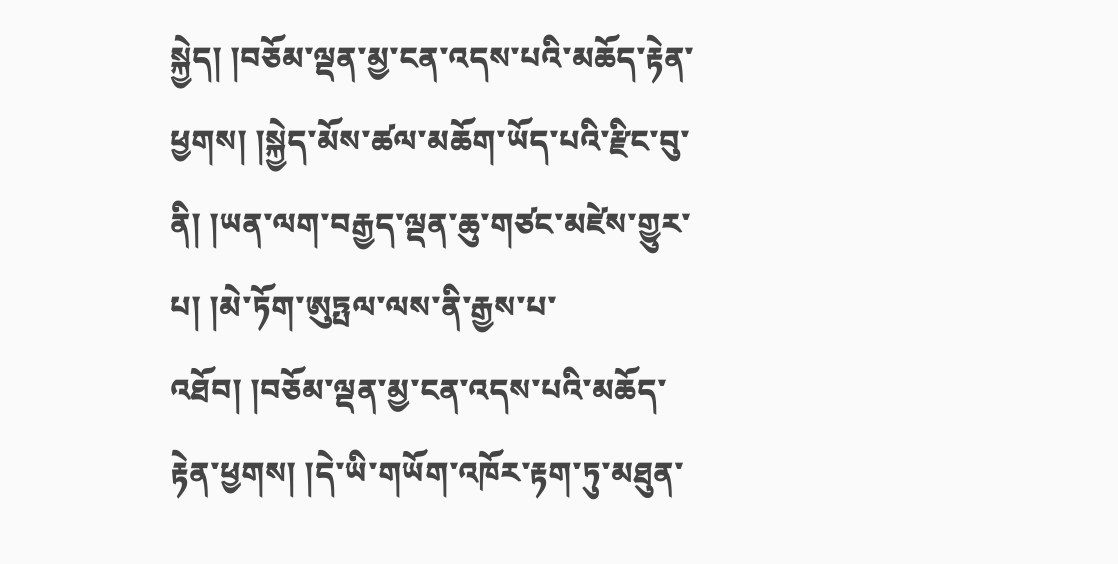སྐྱེད། །བཅོམ་ལྡན་མྱ་ངན་འདས་པའི་མཆོད་རྟེན་ཕྱགས། །སྐྱེད་མོས་ཚལ་མཆོག་ཡོད་པའི་རྫིང་བུ་ནི། །ཡན་ལག་བརྒྱད་ལྡན་ཆུ་གཙང་མཛེས་གྱུར་པ། །མེ་ཏོག་ཨུཏྤལ་ལས་ནི་རྒྱས་པ་འཐོབ། །བཅོམ་ལྡན་མྱ་ངན་འདས་པའི་མཆོད་རྟེན་ཕྱགས། །དེ་ཡི་གཡོག་འཁོར་རྟག་ཏུ་མཐུན་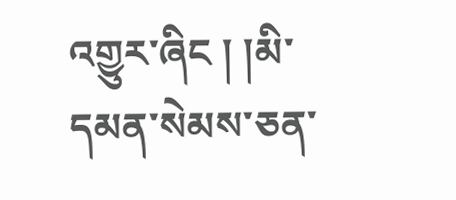འགྱུར་ཞིང ། །མི་དམན་སེམས་ཅན་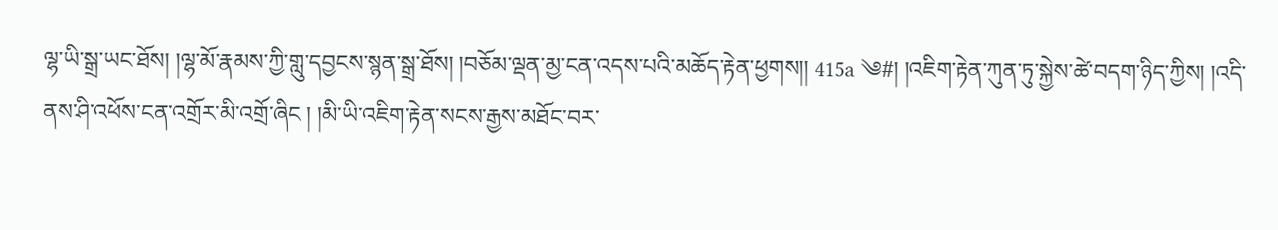ལྷ་ཡི་སྒྲ་ཡང་ཐོས། །ལྷ་མོ་རྣམས་ཀྱི་གླུ་དབྱངས་སྙན་སྒྲ་ཐོས། །བཅོམ་ལྡན་མྱ་ངན་འདས་པའི་མཆོད་རྟེན་ཕྱགས།། 415a ༄#། །འཇིག་རྟེན་ཀུན་ཏུ་སྐྱེས་ཚེ་བདག་ཉིད་ཀྱིས། །འདི་ནས་ཤི་འཕོས་ངན་འགྲོར་མི་འགྲོ་ཞིང ། །མི་ཡི་འཇིག་རྟེན་སངས་རྒྱས་མཐོང་བར་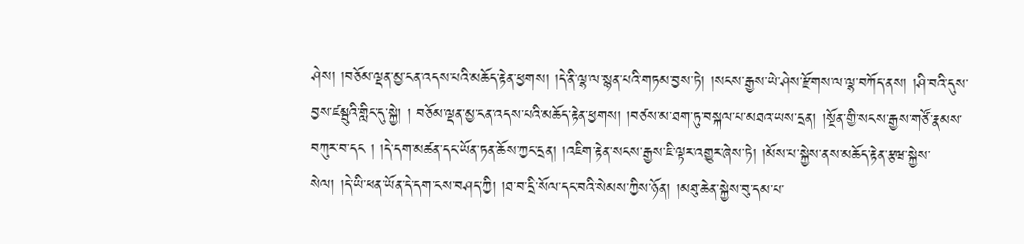ཤེས། །བཅོམ་ལྡན་མྱ་ངན་འདས་པའི་མཆོད་རྟེན་ཕྱགས། །དེ་ནི་ལྷ་ལ་སྙན་པའི་གཏམ་བྱས་ཏེ། །སངས་རྒྱས་ཡེ་ཤེས་རྫོགས་ལ་ལྷ་བཀོད་ནས། །ཤི་བའི་དུས་བྱས་ཛམྦུའི་གླིང་དུ་སྐྱེ། ། བཅོམ་ལྡན་མྱ་ངན་འདས་པའི་མཆོད་རྟེན་ཕྱགས། །བཙས་མ་ཐག་ཏུ་བསྐལ་པ་མཐའ་ཡས་དྲན། །སྔོན་གྱི་སངས་རྒྱས་གཙོ་རྣམས་བཀུར་བ་དང ། །དེ་དག་མཚན་དང་ཡོན་ཏན་ཆོས་ཀྱང་དྲན། །འཇིག་རྟེན་སངས་རྒྱས་ཇི་ལྟར་འགྱུར་ཞེས་ཏེ། །མོས་པ་སྐྱེས་ནས་མཆོད་རྟེན་རྩཝ་སྐྱེས་སེལ། །དེ་ཡི་ཕན་ཡོན་དེ་དག་ངས་བཤད་ཀྱི། །ཐ་བ་དྲི་སོལ་དང་བའི་སེམས་ཀྱིས་ཉོན། །མཐུ་ཆེན་སྐྱེས་བུ་དམ་པ་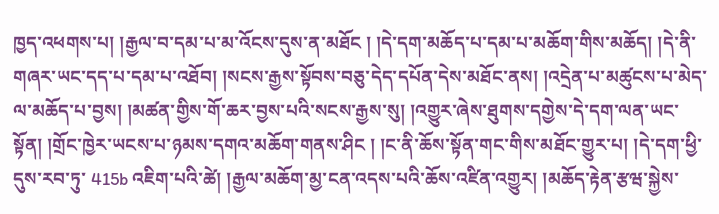ཁྱད་འཕགས་པ། །རྒྱལ་བ་དམ་པ་མ་འོངས་དུས་ན་མཐོང ། །དེ་དག་མཆོད་པ་དམ་པ་མཆོག་གིས་མཆོད། །དེ་ནི་གཞར་ཡང་དད་པ་དམ་པ་འཐོབ། །སངས་རྒྱས་སྟོབས་བཅུ་དེད་དཔོན་དེས་མཐོང་ནས། །འདྲེན་པ་མཚུངས་པ་མེད་ལ་མཆོད་པ་བྱས། །མཚན་གྱིས་གོ་ཆར་བྱས་པའི་སངས་རྒྱས་སུ། །འགྱུར་ཞེས་ཐུགས་དགྱེས་དེ་དག་ལན་ཡང་སྟོན། །གྲོང་ཁྱེར་ཡངས་པ་ཉམས་དགའ་མཆོག་གནས་ཤིང ། །ང་ནི་ཆོས་སྟོན་གང་གིས་མཐོང་གྱུར་པ། །དེ་དག་ཕྱི་དུས་རབ་ཏུ་ 415b འཇིག་པའི་ཚེ། །རྒྱལ་མཆོག་མྱ་ངན་འདས་པའི་ཆོས་འཛིན་འགྱུར། །མཆོད་རྟེན་རྩཝ་སྐྱེས་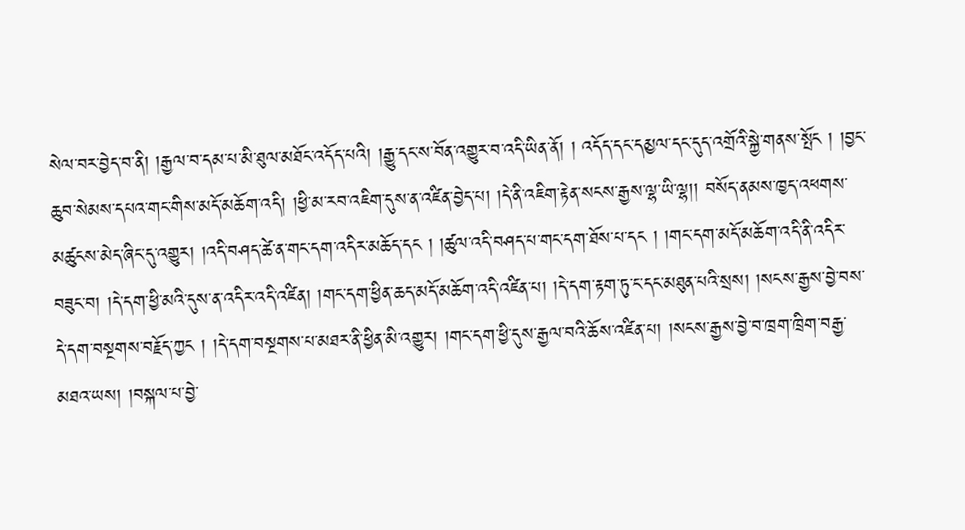སེལ་བར་བྱེད་བ་ནི། །རྒྱལ་བ་དམ་པ་མི་ཐུལ་མཐོང་འདོད་པའི། །རྒྱུ་དང་ས་བོན་འགྱུར་བ་འདི་ཡིན་ནོ། ། འདོད་དང་དམྱལ་དང་དུད་འགྲོའི་སྐྱེ་གནས་སྤོང ། །བྱང་ཆུབ་སེམས་དཔའ་གང་གིས་མདོ་མཆོག་འདི། །ཕྱི་མ་རབ་འཇིག་དུས་ན་འཛིན་བྱེད་པ། །དེ་ནི་འཇིག་རྟེན་སངས་རྒྱས་ལྷ་ཡི་ལྷ།། བསོད་ནམས་ཁྱད་འཕགས་མཚུངས་མེད་ཞིང་དུ་འགྱུར། །འདི་བཤད་ཚེ་ན་གང་དག་འདིར་མཆོད་དང ། །ཚུལ་འདི་བཤད་པ་གང་དག་ཐོས་པ་དང ། །གང་དག་མདོ་མཆོག་འདི་ནི་འདིར་བཟུང་བ། །དེ་དག་ཕྱི་མའི་དུས་ན་འདིར་འདི་འཛིན། །གང་དག་ཕྱིན་ཆད་མདོ་མཆོག་འདི་འཛིན་པ། །དེ་དག་རྟག་ཏུ་ང་དང་མཐུན་པའི་སྲས། །སངས་རྒྱས་བྱེ་བས་དེ་དག་བསྔགས་བརྗོད་ཀྱང ། །དེ་དག་བསྔགས་པ་མཐར་ནི་ཕྱིན་མི་འགྱུར། །གང་དག་ཕྱི་དུས་རྒྱལ་བའི་ཆོས་འཛིན་པ། །སངས་རྒྱས་བྱེ་བ་ཁྲག་ཁྲིག་བརྒྱ་མཐའ་ཡས། །བསྐལ་པ་བྱེ་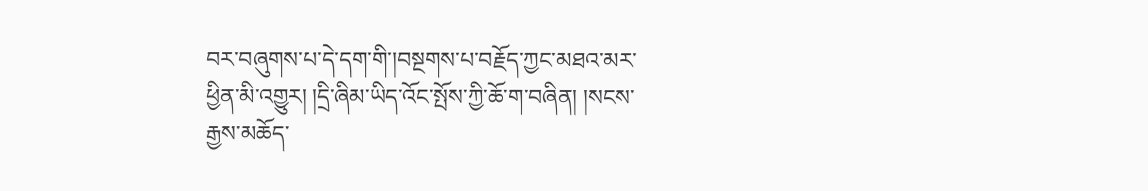བར་བཞུགས་པ་དེ་དག་གི་།བསྔགས་པ་བརྗོད་ཀྱང་མཐའ་མར་ཕྱིན་མི་འགྱུར། །དྲི་ཞིམ་ཡིད་འོང་སྤོས་ཀྱི་ཆོ་ག་བཞིན། །སངས་རྒྱས་མཆོད་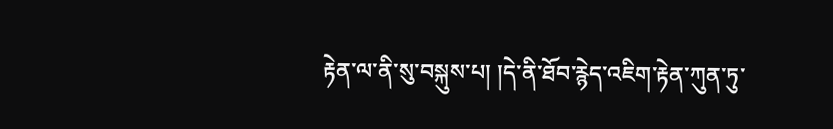རྟེན་ལ་ནི་སུ་བསྐུས་པ། །དེ་ནི་ཐོབ་རྙེད་འཇིག་རྟེན་ཀུན་ཏུ་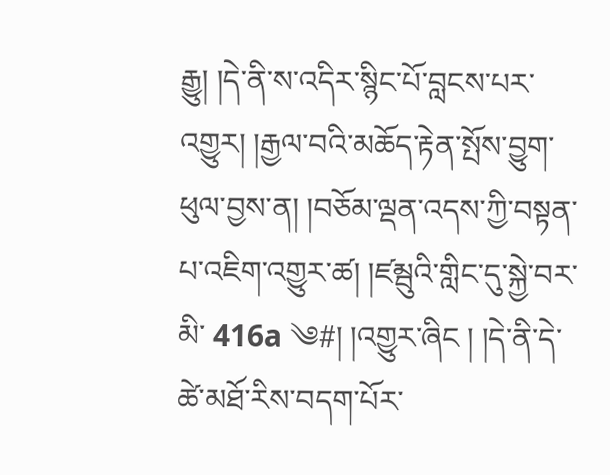རྒྱུ། །དེ་ནི་ས་འདིར་སྙིང་པོ་བླངས་པར་འགྱུར། །རྒྱལ་བའི་མཆོད་རྟེན་སྤོས་བྱུག་ཕུལ་བྱས་ན། །བཅོམ་ལྡན་འདས་ཀྱི་བསྟན་པ་འཇིག་འགྱུར་ཚ། །ཛམྦུའི་གླིང་དུ་སྐྱེ་བར་མི་ 416a ༄#། །འགྱུར་ཞིང ། །དེ་ནི་དེ་ཚེ་མཐོ་རིས་བདག་པོར་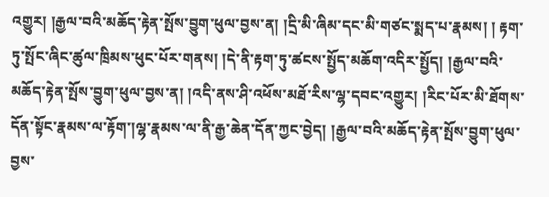འགྱུར། །རྒྱལ་བའི་མཆོད་རྟེན་སྤོས་བྱུག་ཕུལ་བྱས་ན། །དྲི་མི་ཞིམ་དང་མི་གཙང་སྨད་པ་རྣམས། ། རྟག་ཏུ་སྤོང་ཞིང་ཚུལ་ཁྲིམས་ཕུང་པོར་གནས། །དེ་ནི་རྟག་ཏུ་ཚངས་སྤྱོད་མཆོག་འདིར་སྤྱོད། །རྒྱལ་བའི་མཆོད་རྟེན་སྤོས་བྱུག་ཕུལ་བྱས་ན། །འདི་ནས་ཤི་འཕོས་མཐོ་རིས་ལྷ་དབང་འགྱུར། །རིང་པོར་མི་ཐོགས་དོན་སྟོང་རྣམས་ལ་རྟོག་།ལྷ་རྣམས་ལ་ནི་རྒྱ་ཆེན་དོན་ཀྱང་བྱེད། །རྒྱལ་བའི་མཆོད་རྟེན་སྤོས་བྱུག་ཕུལ་བྱས་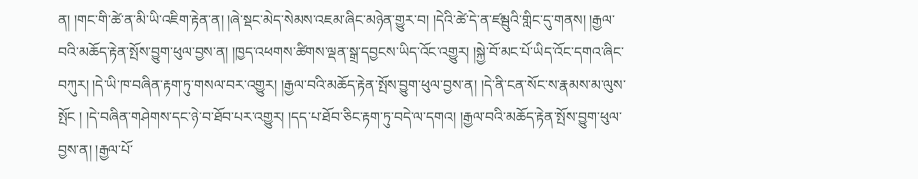ན། །གང་གི་ཚེ་ན་མི་ཡི་འཇིག་རྟེན་ན། །ཞེ་སྡང་མེད་སེམས་འཇམ་ཞིང་མཉེན་གྱུར་བ། །དེའི་ཚེ་དེ་ན་ཛམྦུའི་གླིང་དུ་གནས། །རྒྱལ་བའི་མཆོད་རྟེན་སྤོས་བྱུག་ཕུལ་བྱས་ན། །ཁྱད་འཕགས་ཚིགས་ལྡན་སྒྲ་དབྱངས་ཡིད་འོང་འགྱུར། །སྐྱེ་བོ་མང་པོ་ཡིད་འོང་དགའ་ཞིང་བཀུར། །དེ་ཡི་ཁ་བཞིན་རྟག་ཏུ་གསལ་བར་འགྱུར། །རྒྱལ་བའི་མཆོད་རྟེན་སྤོས་བྱུག་ཕུལ་བྱས་ན། །དེ་ནི་ངན་སོང་ས་རྣམས་མ་ལུས་སྤོང ། །དེ་བཞིན་གཤེགས་དང་ཉེ་བ་ཐོབ་པར་འགྱུར། །དད་པ་ཐོབ་ཅིང་རྟག་ཏུ་བདེ་ལ་དགའ། །རྒྱལ་བའི་མཆོད་རྟེན་སྤོས་བྱུག་ཕུལ་བྱས་ན། །རྒྱལ་པོ་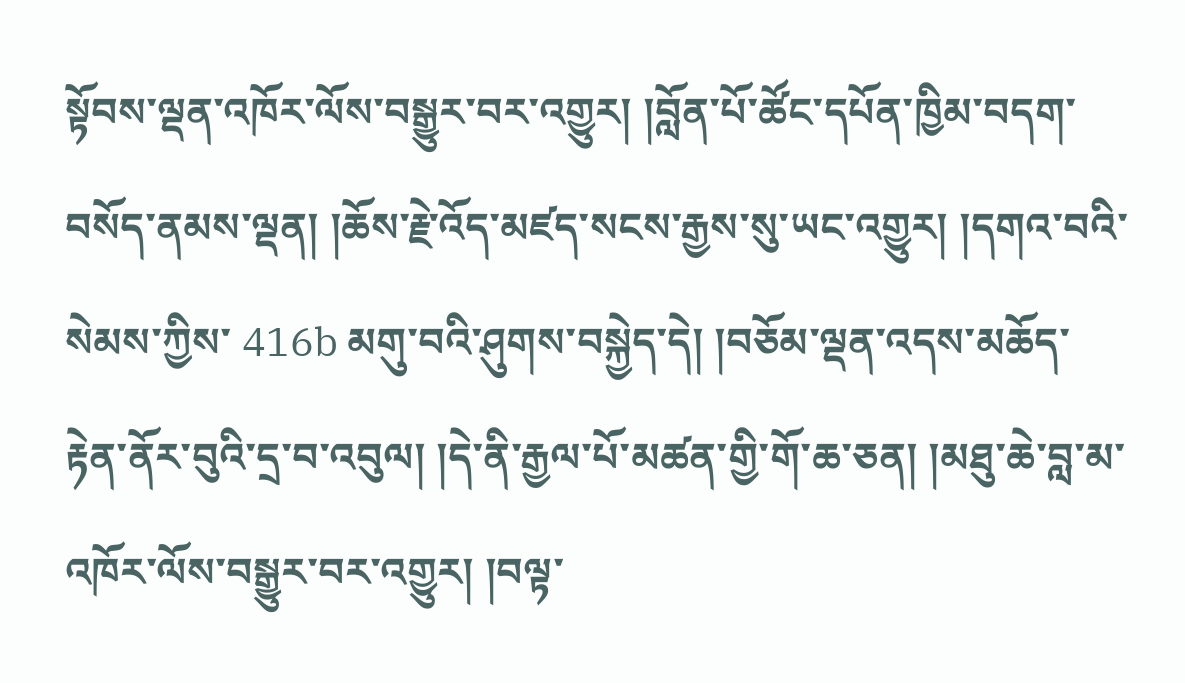སྟོབས་ལྡན་འཁོར་ལོས་བསྒྱུར་བར་འགྱུར། །བློན་པོ་ཚོང་དཔོན་ཁྱིམ་བདག་བསོད་ནམས་ལྡན། །ཆོས་རྗེ་འོད་མཛད་སངས་རྒྱས་སུ་ཡང་འགྱུར། །དགའ་བའི་སེམས་ཀྱིས་ 416b མགུ་བའི་ཤུགས་བསྐྱེད་དེ། །བཅོམ་ལྡན་འདས་མཆོད་རྟེན་ནོར་བུའི་དྲ་བ་འབུལ། །དེ་ནི་རྒྱལ་པོ་མཚན་གྱི་གོ་ཆ་ཅན། །མཐུ་ཆེ་བླ་མ་འཁོར་ལོས་བསྒྱུར་བར་འགྱུར། །བལྟ་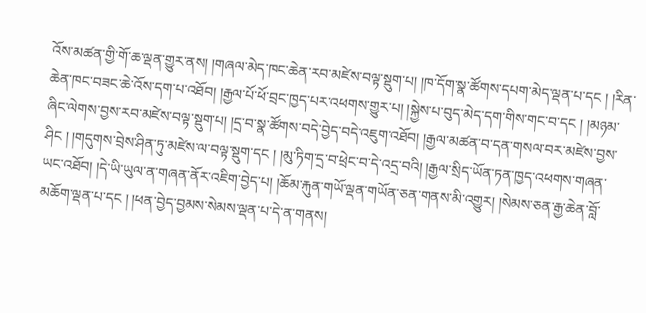འོས་མཚན་གྱི་གོ་ཆ་ལྡན་གྱུར་ནས། །གཞལ་མེད་ཁང་ཆེན་རབ་མཛེས་བལྟ་སྡུག་པ། །ཁ་དོག་སྣ་ཚོགས་དཔག་མེད་ལྡན་པ་དང ། །རིན་ཆེན་ཁང་བཟང་ཆེ་འོས་དག་པ་འཐོབ། །རྒྱལ་པོ་ཕོ་བྲང་ཁྱད་པར་འཕགས་གྱུར་པ། །སྐྱེས་པ་བུད་མེད་དག་གིས་གང་བ་དང ། །མཉམ་ཞིང་ལེགས་བྱས་རབ་མཛེས་བལྟ་སྡུག་པ། །དྲ་བ་སྣ་ཚོགས་བདེ་བྱེད་བདེ་འཇུག་འཐོབ། །རྒྱལ་མཚན་བ་དན་གསལ་བར་མཛེས་བྱས་ཤིང ། །གདུགས་བྲེས་ཤིན་ཏུ་མཛེས་ལ་བལྟ་སྡུག་དང ། །མུ་ཏིག་དྲ་བ་ཕྲེང་བ་དེ་འདྲ་བའི། །རྒྱལ་སྲིད་ཡོན་ཏན་ཁྱད་འཕགས་གཞན་ཡང་འཐོབ། །དེ་ཡི་ཡུལ་ན་གཞན་ནོར་འཇིག་བྱེད་པ། །ཆོམ་རྐུན་གཡོ་ལྡན་གཡོན་ཅན་གནས་མི་འགྱུར། །སེམས་ཅན་རྒྱ་ཆེན་བློ་མཆོག་ལྡན་པ་དང ། །ཕན་བྱེད་བྱམས་སེམས་ལྡན་པ་དེ་ན་གནས།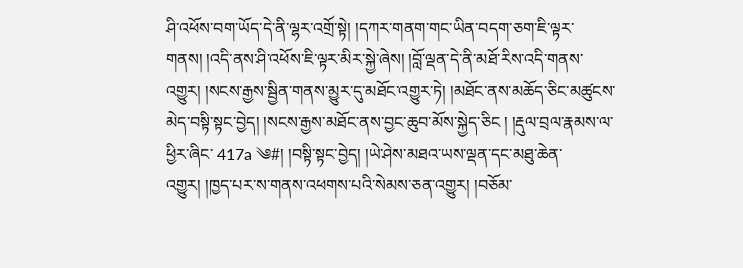ཤི་འཕོས་བག་ཡོད་དེ་ནི་ལྷར་འགྲོ་སྟེ། །དཀར་གནག་གང་ཡིན་བདག་ཅག་ཇི་ལྟར་གནས། །འདི་ནས་ཤི་འཕོས་ཇི་ལྟར་མིར་སྐྱེ་ཞེས། །བློ་ལྡན་དེ་ནི་མཐོ་རིས་འདི་གནས་འགྱུར། །སངས་རྒྱས་སྦྱིན་གནས་མྱུར་དུ་མཐོང་འགྱུར་ཏེ། །མཐོང་ནས་མཆོད་ཅིང་མཚུངས་མེད་བསྟི་སྟང་བྱེད། །སངས་རྒྱས་མཐོང་ནས་བྱང་ཆུབ་མོས་སྐྱེད་ཅིང ། །རྡུལ་བྲལ་རྣམས་ལ་ཕྱིར་ཞིང་ 417a ༄#། །བསྟི་སྟང་བྱེད། །ཡེ་ཤེས་མཐའ་ཡས་ལྡན་དང་མཐུ་ཆེན་འགྱུར། །ཁྱད་པར་ས་གནས་འཕགས་པའི་སེམས་ཅན་འགྱུར། །བཅོམ་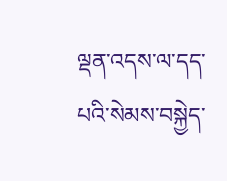ལྡན་འདས་ལ་དད་པའི་སེམས་བསྐྱེད་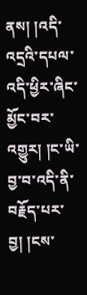ནས། །འདི་འདྲའི་དཔལ་འདི་ཕྱིར་ཞིང་མྱོང་བར་འགྱུར། །ང་ཡི་བྱ་བ་འདི་ནི་བརྗོད་པར་བྱ། །ངས་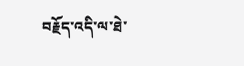བརྗོད་འདི་ལ་ཐེ་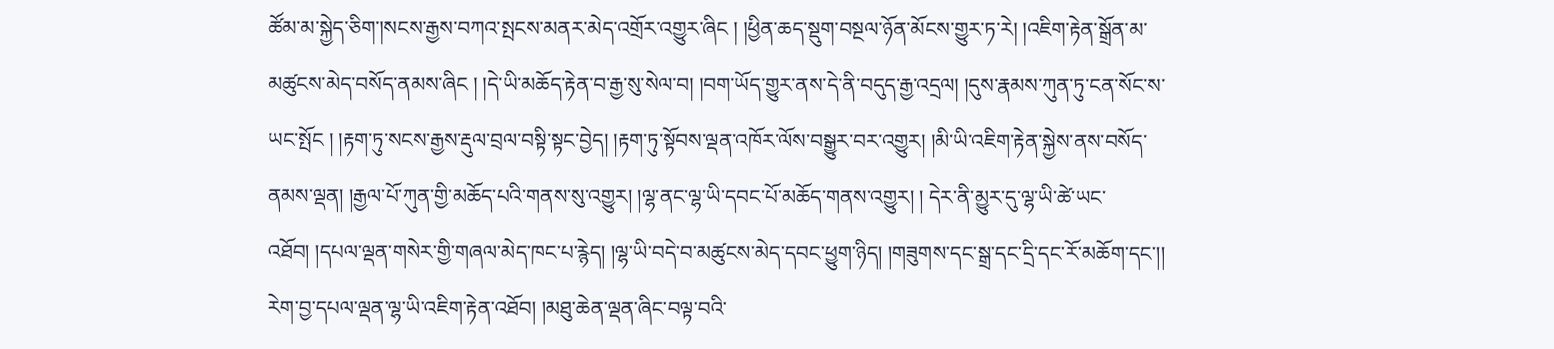ཚོམ་མ་སྐྱེད་ཅིག་།སངས་རྒྱས་བཀའ་སྤངས་མནར་མེད་འགྲོར་འགྱུར་ཞིང ། །ཕྱིན་ཆད་སྡུག་བསྔལ་ཉོན་མོངས་གྱུར་ཏ་རེ། །འཇིག་རྟེན་སྒྲོན་མ་མཚུངས་མེད་བསོད་ནམས་ཞིང ། །དེ་ཡི་མཆོད་རྟེན་བ་རྒྱ་སུ་སེལ་བ། །བག་ཡོད་གྱུར་ནས་དེ་ནི་བདུད་རྒྱ་འདྲལ། །དུས་རྣམས་ཀུན་ཏུ་ངན་སོང་ས་ཡང་སྤོང ། །རྟག་ཏུ་སངས་རྒྱས་རྡུལ་བྲལ་བསྟི་སྟང་བྱེད། །རྟག་ཏུ་སྟོབས་ལྡན་འཁོར་ལོས་བསྒྱུར་བར་འགྱུར། །མི་ཡི་འཇིག་རྟེན་སྐྱེས་ནས་བསོད་ནམས་ལྡན། །རྒྱལ་པོ་ཀུན་གྱི་མཆོད་པའི་གནས་སུ་འགྱུར། །ལྷ་ནང་ལྷ་ཡི་དབང་པོ་མཆོད་གནས་འགྱུར། ། དེར་ནི་མྱུར་དུ་ལྷ་ཡི་ཚེ་ཡང་འཐོབ། །དཔལ་ལྡན་གསེར་གྱི་གཞལ་མེད་ཁང་པ་རྙེད། །ལྷ་ཡི་བདེ་བ་མཚུངས་མེད་དབང་ཕྱུག་ཉིད། །གཟུགས་དང་སྒྲ་དང་དྲི་དང་རོ་མཆོག་དང་།། རེག་བྱ་དཔལ་ལྡན་ལྷ་ཡི་འཇིག་རྟེན་འཐོབ། །མཐུ་ཆེན་ལྡན་ཞིང་བལྟ་བའི་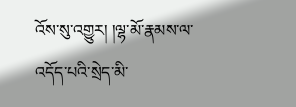འོས་སུ་འགྱུར། །ལྷ་མོ་རྣམས་ལ་འདོད་པའི་སྲེད་མི་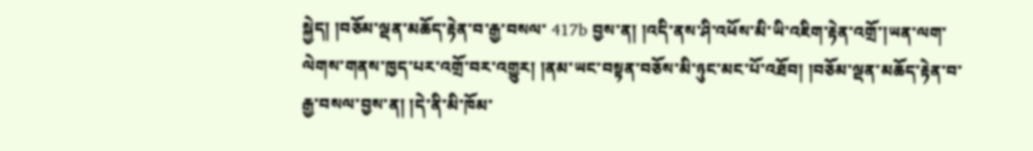སྐྱེད། །བཅོམ་ལྡན་མཆོད་རྟེན་བ་རྒྱ་བསལ་ 417b བྱས་ན། །འདི་ནས་ཤི་འཕོས་མི་ཡི་འཇིག་རྟེན་འགྲོ་།ཡན་ལག་ལེགས་གནས་ཁྱད་པར་འགྲོ་བར་འགྱུར། །ནམ་ཡང་བསྟན་བཅོས་མི་ཉུང་མང་པོ་འཐོབ། །བཅོམ་ལྡན་མཆོད་རྟེན་བ་རྒྱ་བསལ་བྱས་ན། །དེ་ནི་མི་ཁོམ་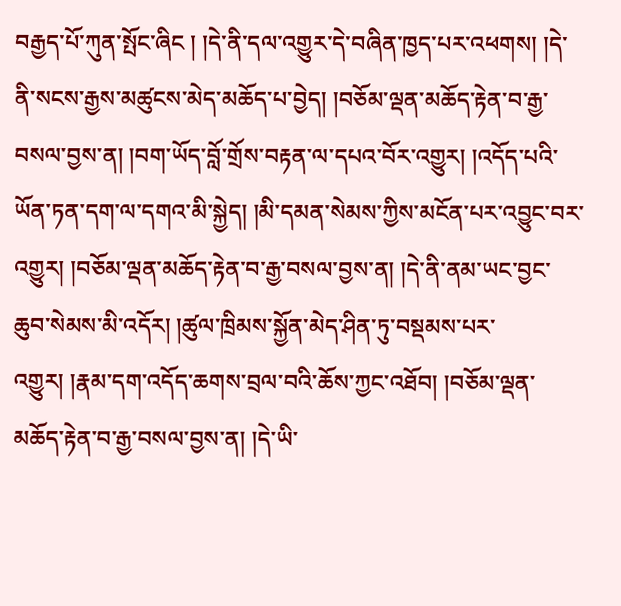བརྒྱད་པོ་ཀུན་སྤོང་ཞིང ། །དེ་ནི་དལ་འགྱུར་དེ་བཞིན་ཁྱད་པར་འཕགས། །དེ་ནི་སངས་རྒྱས་མཚུངས་མེད་མཆོད་པ་བྱེད། །བཅོམ་ལྡན་མཆོད་རྟེན་བ་རྒྱ་བསལ་བྱས་ན། །བག་ཡོད་བློ་གྲོས་བརྟན་ལ་དཔའ་བོར་འགྱུར། །འདོད་པའི་ཡོན་ཏན་དག་ལ་དགའ་མི་སྐྱེད། །མི་དམན་སེམས་ཀྱིས་མངོན་པར་འབྱུང་བར་འགྱུར། །བཅོམ་ལྡན་མཆོད་རྟེན་བ་རྒྱ་བསལ་བྱས་ན། །དེ་ནི་ནམ་ཡང་བྱང་ཆུབ་སེམས་མི་འདོར། །ཚུལ་ཁྲིམས་སྐྱོན་མེད་ཤིན་ཏུ་བསྡམས་པར་འགྱུར། །རྣམ་དག་འདོད་ཆགས་བྲལ་བའི་ཆོས་ཀྱང་འཐོབ། །བཅོམ་ལྡན་མཆོད་རྟེན་བ་རྒྱ་བསལ་བྱས་ན། །དེ་ཡི་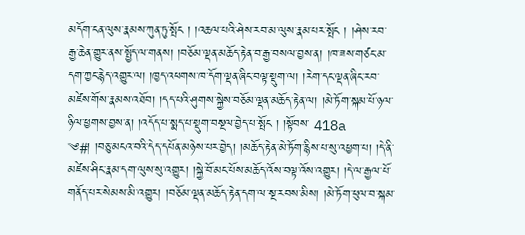མདོག་ངན་ལུས་རྣམས་ཀུན་ཏུ་སྤོང ། །འཆལ་པའི་ཤེས་རབ་མ་ལུས་རྣམ་པར་སྤོང ། །ཤེས་རབ་རྒྱ་ཆེན་གྱུར་ནས་སྤྱོད་ལ་གནས། །བཅོམ་ལྡན་མཆོད་རྟེན་བ་རྒྱ་བསལ་བྱས་ན། །ཁ་ཟས་གཙང་མ་དག་ཀྱང་རྙེད་འགྱུར་ལ། །ཁྱད་འཕགས་ཁ་དོག་ལྡན་ཞིང་བལྟ་སྡུག་ལ། །རེག་དང་ལྡན་ཞིང་རབ་མཛེས་གོས་རྣམས་འཐོབ། །དད་པའི་ཤུགས་སྐྱེས་བཅོམ་ལྡན་མཆོད་རྟེན་ལ། །མེ་ཏོག་སྐམ་པོ་ཉལ་ཉིལ་ཕྱགས་བྱས་ན། །འདོད་པ་སྨད་པ་སྡུག་བསྔལ་བྱེད་པ་སྤོང ། །སྟོབས་ 418a ༄#། །བཅུ་མངའ་བའི་དེད་དཔོན་མཉེས་པར་བྱེད། །མཆོད་རྟེན་མེ་ཏོག་རྙིས་པ་སུ་འཕྱག་པ། །དེ་ནི་མཛེས་ཤིང་རྣམ་དག་ལུས་སུ་འགྱུར། །སྐྱེ་བོ་མང་པོས་མཆོད་འོས་བལྟ་འོས་འགྱུར། །དེ་ལ་རྒྱལ་པོ་གནོད་པར་སེམས་མི་འགྱུར། །བཅོམ་ལྡན་མཆོད་རྟེན་དག་ལ་སྔ་རབས་མིས། །མེ་ཏོག་ཕུལ་བ་སྐམ་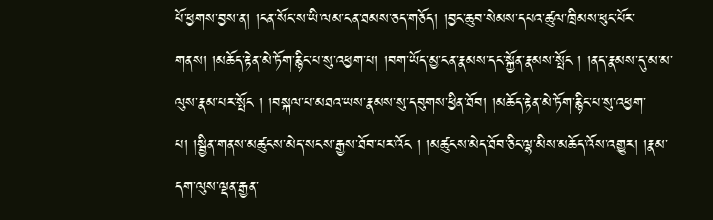པོ་ཕྱགས་བྱས་ན། །ངན་སོང་ས་ཡི་ལམ་ངན་ཐམས་ཅད་གཅོད། །བྱང་ཆུབ་སེམས་དཔའ་ཚུལ་ཁྲིམས་ཕུང་པོར་གནས། །མཆོད་རྟེན་མེ་ཏོག་རྙིང་པ་སུ་འཕྱག་པ། །བག་ཡོད་མྱ་ངན་རྣམས་དང་སྐྱོན་རྣམས་སྤོང ། །ནད་རྣམས་དུ་མ་མ་ལུས་རྣམ་པར་སྤོང ། །བསྐལ་པ་མཐའ་ཡས་རྣམས་སུ་དབུགས་ཕྱིན་ཐོབ། །མཆོད་རྟེན་མེ་ཏོག་རྙིང་པ་སུ་འཕྱག་པ། །སྦྱིན་གནས་མཚུངས་མེད་སངས་རྒྱས་ཐོབ་པར་འོང ། །མཚུངས་མེད་ཐོབ་ཅིང་ལྷ་མིས་མཆོད་འོས་འགྱུར། །རྣམ་དག་ལུས་ལྡན་རྒྱན་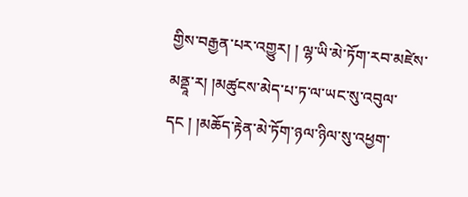གྱིས་བརྒྱན་པར་འགྱུར། ། ལྷ་ཡི་མེ་ཏོག་རབ་མཛེས་མནྡཱ་ར། །མཚུངས་མེད་པ་ཏ་ལ་ཡང་སུ་འབུལ་དང ། །མཆོད་རྟེན་མེ་ཏོག་ཉལ་ཉིལ་སུ་འཕྱག་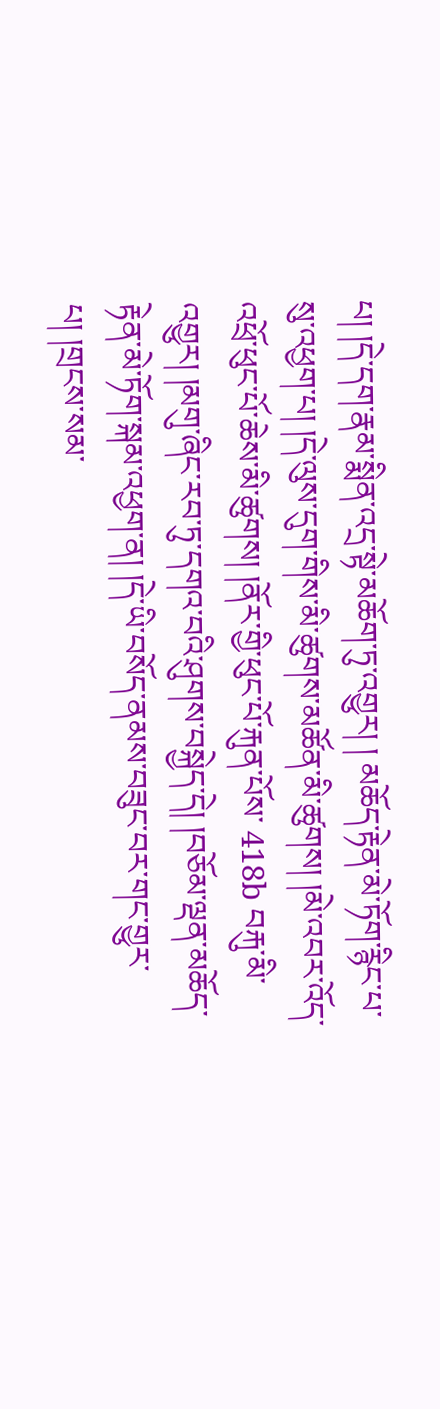པ། །དེ་དག་རྣམ་སྨིན་འདྲ་སྟེ་མཆོག་ཏུ་འགྱུར། ། མཆོད་རྟེན་མེ་ཏོག་རྙིང་པ་སུ་འཕྱག་པ། །དེ་ལུས་དུག་གིས་མི་ཚུགས་མཚོན་མི་ཚུགས། །མེ་འབར་འོད་འཕྲོ་ཕུང་པོ་ཆེས་མི་ཚུགས། །ནོར་གྱི་ཕུང་པོ་རྐུན་པོས་ 418b བརྐུ་མི་འགྱུར། །མགུ་ཞིང་རབ་ཏུ་དགའ་བའི་ཤུགས་བསྐྱེད་དེ། །བཅོམ་ལྡན་མཆོད་རྟེན་མེ་ཏོག་སྐམ་འཕྱག་ན། །དེ་ཡི་བསོད་ནམས་བཟུང་བར་གང་གྱུར་པ། །གྲངས་སམ་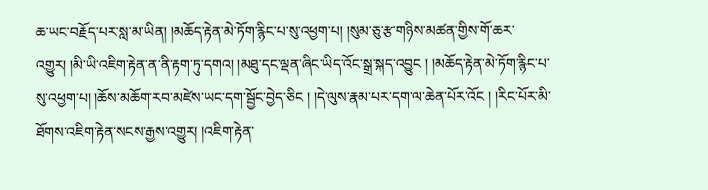ཆ་ཡང་བརྗོད་པར་སླ་མ་ཡིན། །མཆོད་རྟེན་མེ་ཏོག་རྙིང་པ་སུ་འཕྱག་པ། །སུམ་ཅུ་རྩ་གཉིས་མཚན་གྱིས་གོ་ཆར་འགྱུར། །མི་ཡི་འཇིག་རྟེན་ན་ནི་རྟག་ཏུ་དགའ། །མཐུ་དང་ལྡན་ཞིང་ཡིད་འོང་སྒྲ་སྐད་འབྱུང ། །མཆོད་རྟེན་མེ་ཏོག་རྙིང་པ་སུ་འཕྱག་པ། །ཆོས་མཆོག་རབ་མཛེས་ཡང་དག་སྦྱོང་བྱེད་ཅིང ། །དེ་ལུས་རྣམ་པར་དག་ལ་ཆེན་པོར་འོང ། །རིང་པོར་མི་ཐོགས་འཇིག་རྟེན་སངས་རྒྱས་འགྱུར། །འཇིག་རྟེན་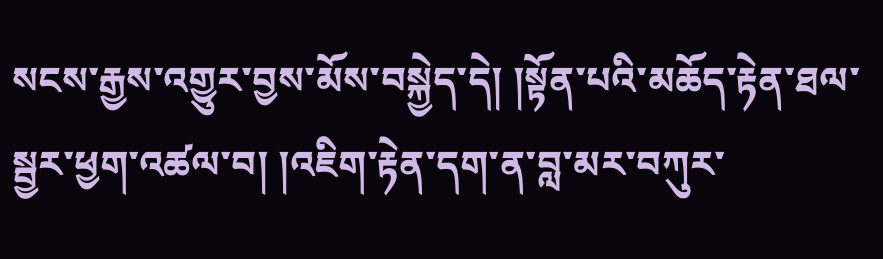སངས་རྒྱས་འགྱུར་བྱས་མོས་བསྐྱེད་དེ། །སྟོན་པའི་མཆོད་རྟེན་ཐལ་སྦྱར་ཕྱག་འཚལ་བ། །འཇིག་རྟེན་དག་ན་བླ་མར་བཀུར་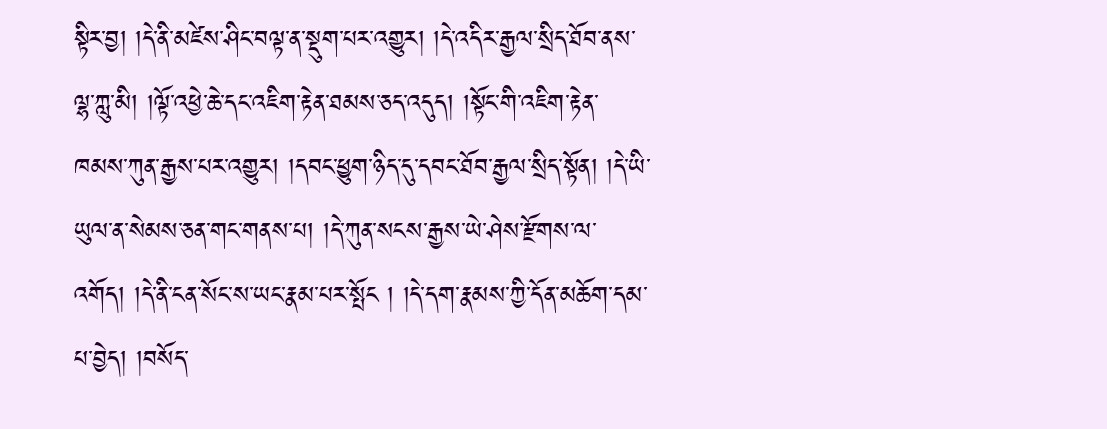སྟིར་བྱ། །དེ་ནི་མཛེས་ཤིང་བལྟ་ན་སྡུག་པར་འགྱུར། །དེ་འདིར་རྒྱལ་སྲིད་ཐོབ་ནས་ལྷ་ཀླུ་མི། །ལྟོ་འཕྱེ་ཆེ་དང་འཇིག་རྟེན་ཐམས་ཅད་འདུད། །སྟོང་གི་འཇིག་རྟེན་ཁམས་ཀུན་རྒྱས་པར་འགྱུར། །དབང་ཕྱུག་ཉིད་དུ་དབང་ཐོབ་རྒྱལ་སྲིད་སྟོན། །དེ་ཡི་ཡུལ་ན་སེམས་ཅན་གང་གནས་པ། །དེ་ཀུན་སངས་རྒྱས་ཡེ་ཤེས་རྫོགས་ལ་འགོད། །དེ་ནི་ངན་སོང་ས་ཡང་རྣམ་པར་སྤོང ། །དེ་དག་རྣམས་ཀྱི་དོན་མཆོག་དམ་པ་བྱེད། །བསོད་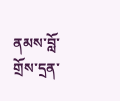ནམས་བློ་གྲོས་དྲན་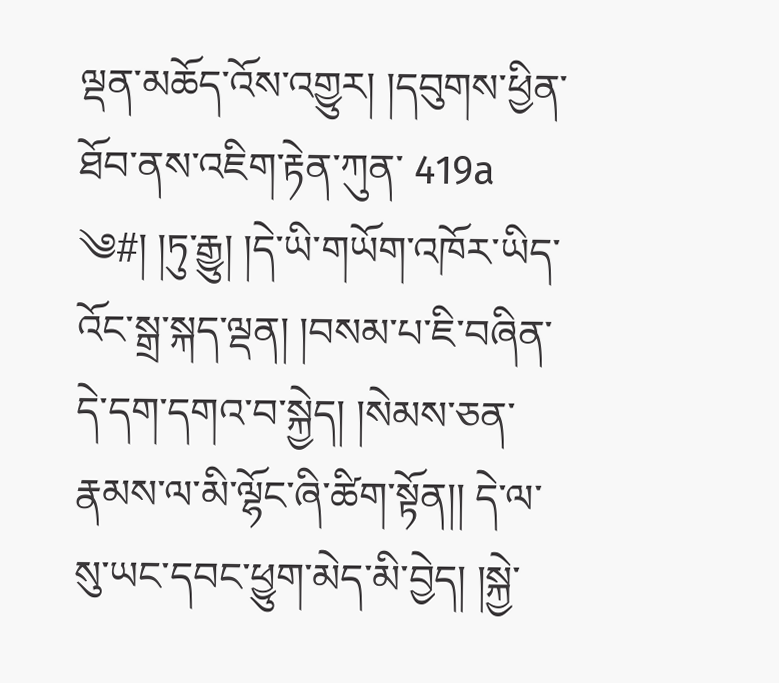ལྡན་མཆོད་འོས་འགྱུར། །དབུགས་ཕྱིན་ཐོབ་ནས་འཇིག་རྟེན་ཀུན་ 419a ༄#། །ཏུ་རྒྱུ། །དེ་ཡི་གཡོག་འཁོར་ཡིད་འོང་སྒྲ་སྐད་ལྡན། །བསམ་པ་ཇི་བཞིན་དེ་དག་དགའ་བ་སྐྱེད། །སེམས་ཅན་རྣམས་ལ་མི་ལྷོང་ཞི་ཚིག་སྟོན།། དེ་ལ་སུ་ཡང་དབང་ཕྱུག་མེད་མི་བྱེད། །སྐྱེ་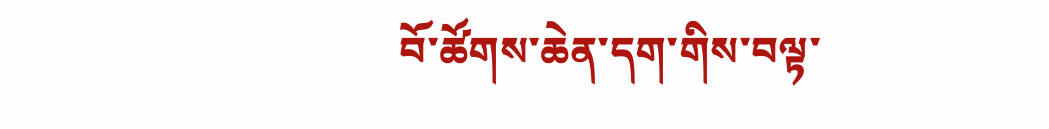བོ་ཚོགས་ཆེན་དག་གིས་བལྟ་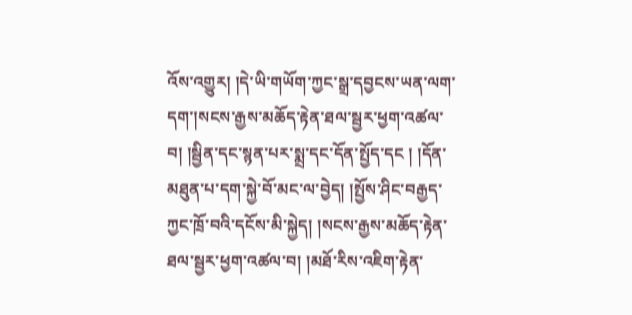འོས་འགྱུར། །དེ་ཡི་གཡོག་ཀྱང་སྒྲ་དབྱངས་ཡན་ལག་དག་།སངས་རྒྱས་མཆོད་རྟེན་ཐལ་སྦྱར་ཕྱག་འཚལ་བ། །སྦྱིན་དང་སྙན་པར་སྨྲ་དང་དོན་སྤྱོད་དང ། །དོན་མཐུན་པ་དག་སྐྱེ་བོ་མང་ལ་བྱེད། །སྤྱོས་ཤིང་བརྒྱད་ཀྱང་ཁྲོ་བའི་དངོས་མི་སྐྱེད། །སངས་རྒྱས་མཆོད་རྟེན་ཐལ་སྦྱར་ཕྱག་འཚལ་བ། །མཐོ་རིས་འཇིག་རྟེན་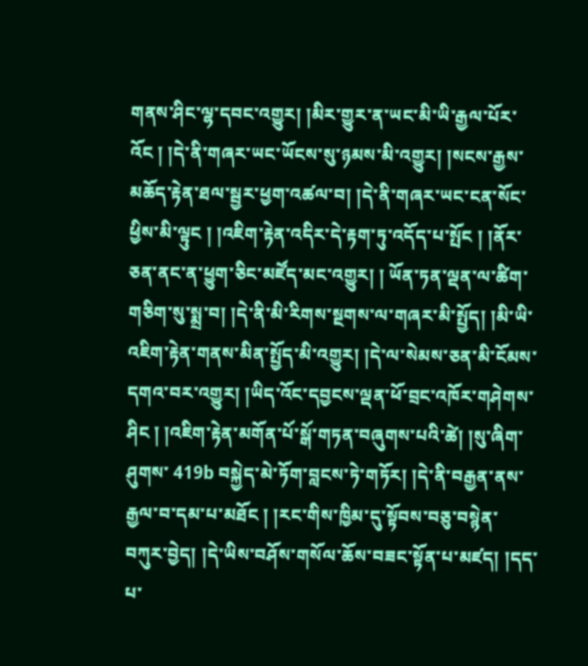གནས་ཤིང་ལྷ་དབང་འགྱུར། །མིར་གྱུར་ན་ཡང་མི་ཡི་རྒྱལ་པོར་འོང ། །དེ་ནི་གཞར་ཡང་ཡོངས་སུ་ཉམས་མི་འགྱུར། །སངས་རྒྱས་མཆོད་རྟེན་ཐལ་སྦྱར་ཕྱག་འཚལ་བ། །དེ་ནི་གཞར་ཡང་ངན་སོང་ཕྱིས་མི་ལྟུང ། །འཇིག་རྟེན་འདིར་དེ་རྟག་ཏུ་འདོད་པ་སྤོང ། །ནོར་ཅན་ནང་ན་ཕྱུག་ཅིང་མཛོད་མང་འགྱུར། ། ཡོན་ཏན་ལྡན་ལ་ཚིག་གཅིག་སུ་སྨྲ་བ། །དེ་ནི་མི་རིགས་སྔགས་ལ་གཞར་མི་སྤྱོད། །མི་ཡི་འཇིག་རྟེན་གནས་མིན་སྤྱོད་མི་འགྱུར། །དེ་ལ་སེམས་ཅན་མི་ངོམས་དགའ་བར་འགྱུར། །ཡིད་འོང་དབྱངས་ལྡན་ཕོ་བྲང་འཁོར་གཤེགས་ཤིང ། །འཇིག་རྟེན་མགོན་པོ་སྒོ་གཏན་བཞུགས་པའི་ཚེ། །སུ་ཞིག་ཤུགས་ 419b བསྐྱེད་མེ་ཏོག་བླངས་ཏེ་གཏོར། །དེ་ནི་བརྒྱན་ནས་རྒྱལ་བ་དམ་པ་མཐོང ། །རང་གིས་ཁྱིམ་དུ་སྟོབས་བཅུ་བསྙེན་བཀུར་བྱེད། །དེ་ཡིས་བཤོས་གསོལ་ཆོས་བཟང་སྟོན་པ་མཛད། །དད་པ་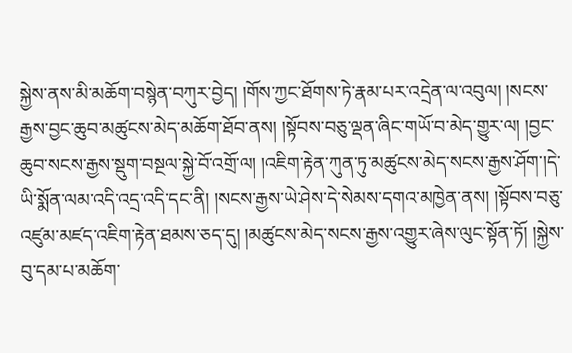སྐྱེས་ནས་མི་མཆོག་བསྙེན་བཀུར་བྱེད། །གོས་ཀྱང་ཐོགས་ཏེ་རྣམ་པར་འདྲེན་ལ་འབུལ། །སངས་རྒྱས་བྱང་ཆུབ་མཚུངས་མེད་མཆོག་ཐོབ་ནས། །སྟོབས་བཅུ་ལྡན་ཞིང་གཡོ་བ་མེད་གྱུར་ལ། །བྱང་ཆུབ་སངས་རྒྱས་སྡུག་བསྔལ་སྐྱེ་བོ་འགྲོ་ལ། །འཇིག་རྟེན་ཀུན་ཏུ་མཚུངས་མེད་སངས་རྒྱས་ཤོག་།དེ་ཡི་སྨོན་ལམ་འདི་འདྲ་འདི་དང་ནི། །སངས་རྒྱས་ཡེ་ཤེས་དེ་སེམས་དགའ་མཁྱེན་ནས། །སྟོབས་བཅུ་འཛུམ་མཛད་འཇིག་རྟེན་ཐམས་ཅད་དུ། །མཚུངས་མེད་སངས་རྒྱས་འགྱུར་ཞེས་ལུང་སྟོན་ཏོ། །སྐྱེས་བུ་དམ་པ་མཆོག་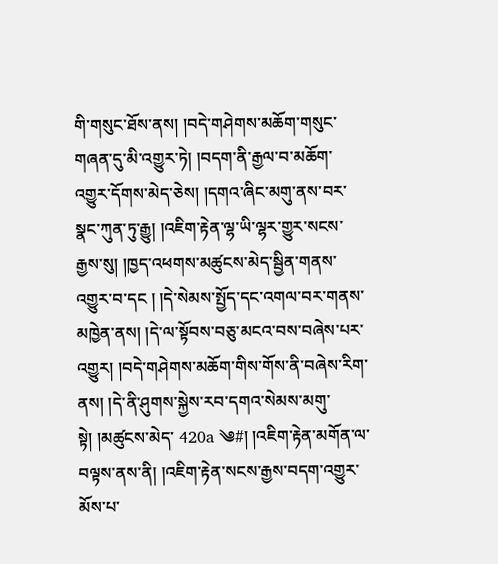གི་གསུང་ཐོས་ནས། །བདེ་གཤེགས་མཆོག་གསུང་གཞན་དུ་མི་འགྱུར་ཏེ། །བདག་ནི་རྒྱལ་བ་མཆོག་འགྱུར་དོགས་མེད་ཅེས། །དགའ་ཞིང་མགུ་ནས་བར་སྣང་ཀུན་ཏུ་རྒྱུ། །འཇིག་རྟེན་ལྷ་ཡི་ལྷར་གྱུར་སངས་རྒྱས་སུ། །ཁྱད་འཕགས་མཚུངས་མེད་སྦྱིན་གནས་འགྱུར་བ་དང ། །དེ་སེམས་སྤྱོད་དང་འགལ་བར་གནས་མཁྱེན་ནས། །དེ་ལ་སྟོབས་བཅུ་མངའ་བས་བཞེས་པར་འགྱུར། །བདེ་གཤེགས་མཆོག་གིས་གོས་ནི་བཞེས་རིག་ནས། །དེ་ནི་ཤུགས་སྐྱེས་རབ་དགའ་སེམས་མགུ་སྟེ། །མཚུངས་མེད་ 420a ༄#། །འཇིག་རྟེན་མགོན་ལ་བལྟས་ནས་ནི། །འཇིག་རྟེན་སངས་རྒྱས་བདག་འགྱུར་མོས་པ་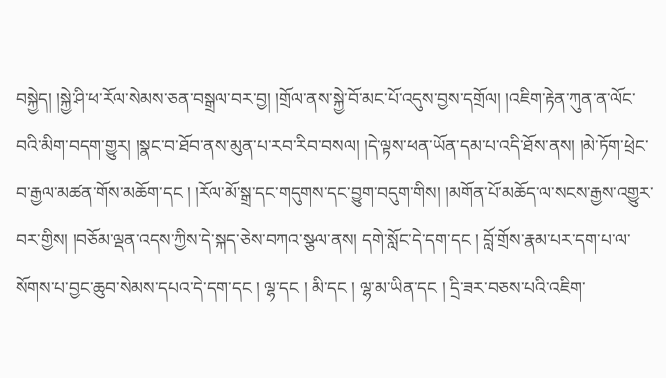བསྐྱེད། །སྐྱེ་ཤི་ཕ་རོལ་སེམས་ཅན་བསྒྲལ་བར་བྱ། །གྲོལ་ནས་སྐྱེ་བོ་མང་པོ་འདུས་བྱས་དགྲོལ། །འཇིག་རྟེན་ཀུན་ན་ལོང་བའི་མིག་བདག་གྱུར། །སྣང་བ་ཐོབ་ནས་མུན་པ་རབ་རིབ་བསལ། །དེ་ལྟས་ཕན་ཡོན་དམ་པ་འདི་ཐོས་ནས། །མེ་ཏོག་ཕྲེང་བ་རྒྱལ་མཚན་གོས་མཆོག་དང ། །རོལ་མོ་སྒྲ་དང་གདུགས་དང་བྱུག་བདུག་གིས། །མགོན་པོ་མཆོད་ལ་སངས་རྒྱས་འགྱུར་བར་གྱིས། །བཅོམ་ལྡན་འདས་ཀྱིས་དེ་སྐད་ཅེས་བཀའ་སྩལ་ནས། དགེ་སློང་དེ་དག་དང ། བློ་གྲོས་རྣམ་པར་དག་པ་ལ་སོགས་པ་བྱང་ཆུབ་སེམས་དཔའ་དེ་དག་དང ། ལྷ་དང ། མི་དང ། ལྷ་མ་ཡིན་དང ། དྲི་ཟར་བཅས་པའི་འཇིག་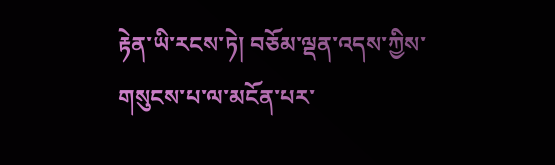རྟེན་ཡི་རངས་ཏེ། བཅོམ་ལྡན་འདས་ཀྱིས་གསུངས་པ་ལ་མངོན་པར་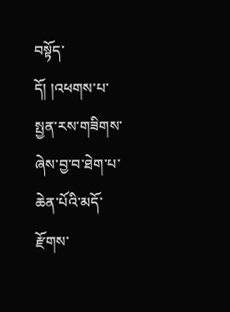བསྟོད་དོ། །འཕགས་པ་སྤྱན་རས་གཟིགས་ཞེས་བྱ་བ་ཐེག་པ་ཆེན་པོའི་མདོ་རྫོགས་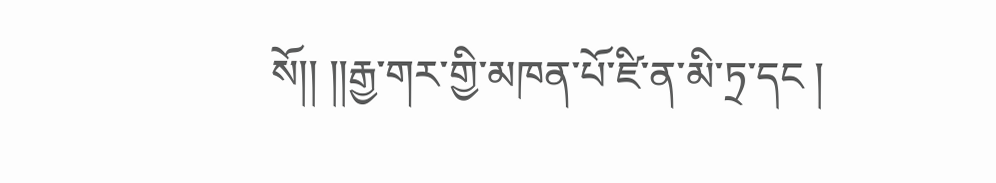སོ།། །།རྒྱ་གར་གྱི་མཁན་པོ་ཛི་ན་མི་ཏྲ་དང །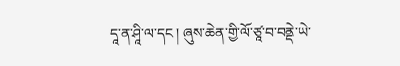དཱ་ན་ཤཱི་ལ་དང ། ཞུས་ཆེན་གྱི་ལོ་ཙཱ་བ་བནྡེ་ཡེ་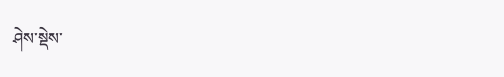ཤེས་སྡེས་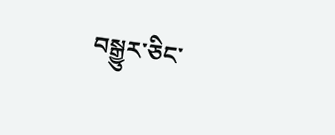བསྒྱུར་ཅིང་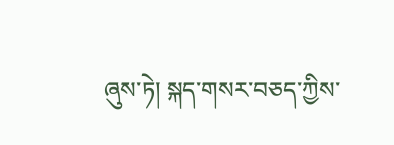ཞུས་ཏེ། སྐད་གསར་བཅད་ཀྱིས་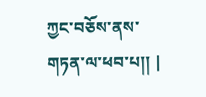ཀྱང་བཅོས་ནས་གཏན་ལ་ཕབ་པ།། |